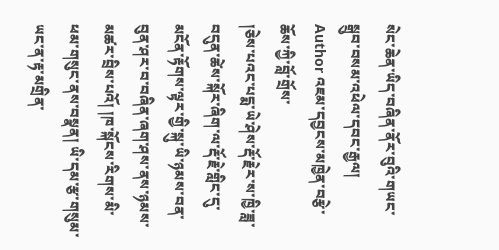སེང་ཆེན་ཡིད་བཞིན་ནོར་བུའི་གཡང་སྒྲུབ་བསམ་འཕེལ་དབང་རྒྱལ།
Author འཇམ་དབྱངས་མཁྱེན་བརྩེ་ཆོས་ཀྱི་བློ་གྲོས་
།ཅེས་པའང་པདྨ་ཡེ་ཤེས་རྡོ་རྗེར་ས་ཁྱི་ཟླ་བདུན་ཚེས་སྐོར་ཞིག་ལ་རྡོ་རྗེ་གླིང་དུ་མངོན་རྟོགས་ལྟར་གྱི་སྐུ་ཡི་ཉམས་བན་བུན་ཤར་བ་བཞིན་ཞག་ཤས་ནས་ཉམས་མཚར་བྲིས་པའོ། །ཁ་སྐོངས་རིགས་མི་ཕམ་གསུང་ནས་བསྣན། ཡི་དམ་རྩ་གསུམ་ཡང་ན་རྟ་མགྲིན་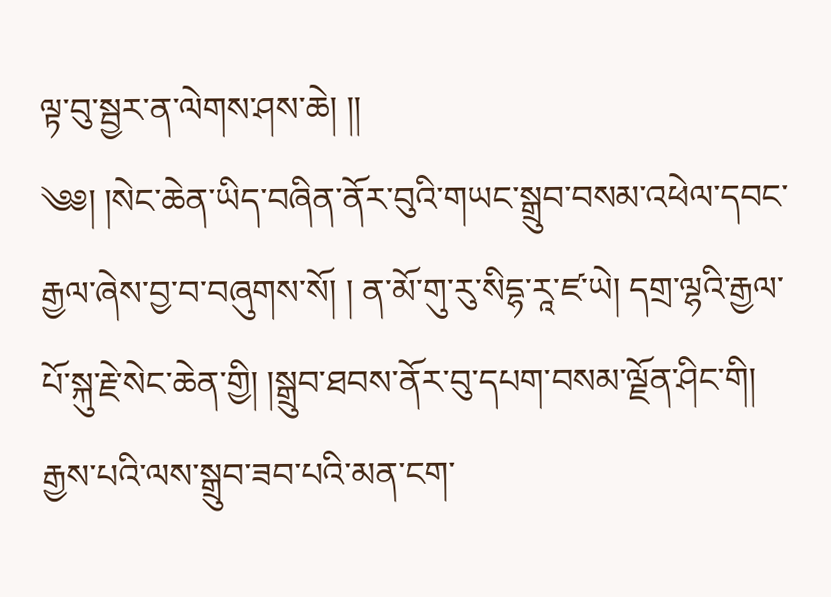ལྟ་བུ་སྦྱར་ན་ལེགས་ཤས་ཆེ། །།
༄༅། །སེང་ཆེན་ཡིད་བཞིན་ནོར་བུའི་གཡང་སྒྲུབ་བསམ་འཕེལ་དབང་རྒྱལ་ཞེས་བྱ་བ་བཞུགས་སོ། ། ན་མོ་གུ་རུ་སིདྷ་རཱ་ཛ་ཡེ། དགྲ་ལྷའི་རྒྱལ་པོ་སྐུ་རྗེ་སེང་ཆེན་གྱི། །སྒྲུབ་ཐབས་ནོར་བུ་དཔག་བསམ་ལྗོན་ཤིང་གི། རྒྱས་པའི་ལས་སྒྲུབ་ཟབ་པའི་མན་ངག་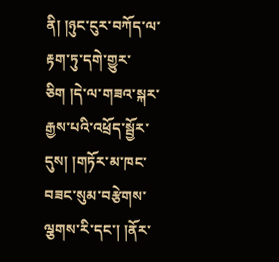ནི། །ཉུང་ངུར་བཀོད་ལ་རྟག་ཏུ་དགེ་གྱུར་ཅིག །དེ་ལ་གཟའ་སྐར་རྒྱས་པའི་འཕྲོད་སྦྱོར་དུས། །གཏོར་མ་ཁང་བཟང་སུམ་བརྩེགས་ལྕགས་རི་དང་། །ནོར་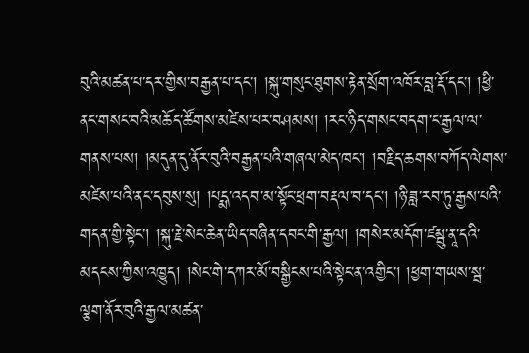བུའི་མཚན་པ་དར་གྱིས་བརྒྱན་པ་དང་། །སྐུ་གསུང་ཐུགས་རྟེན་སྲོག་འཁོར་བླ་རྡོ་དང་། །ཕྱི་ནང་གསང་བའི་མཆོད་ཚོགས་མཛེས་པར་བཤམས། །རང་ཉིད་གསང་བདག་ང་རྒྱལ་ལ་གནས་པས། །མདུན་དུ་ནོར་བུའི་བརྒྱན་པའི་གཞལ་མེད་ཁང་། །བརྗིད་ཆགས་བཀོད་ལེགས་མཛེས་པའི་ནང་དབུས་སུ། །པདྨ་འདབ་མ་སྟོང་ཕྲག་བརྡལ་བ་དང་། །ཉི་ཟླ་རབ་ཏུ་རྒྱས་པའི་གདན་གྱི་སྟེང་། །སྐུ་རྗེ་སེང་ཆེན་ཡིད་བཞིན་དབང་གི་རྒྱལ། །གསེར་མདོག་ཛམྦུ་ནཱ་དའི་མདངས་ཀྱིས་འཁྱུད། །སེང་གེ་དཀར་མོ་བསྒྱིངས་པའི་སྟེང་ན་འགྱིང་། །ཕྱག་གཡས་སྦ་ལྕག་ནོར་བུའི་རྒྱལ་མཚན་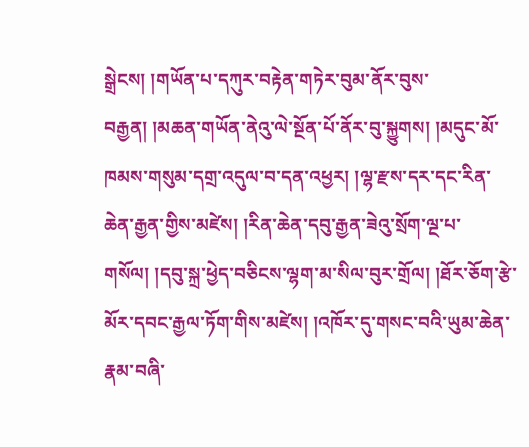སྒྲེངས། །གཡོན་པ་དཀུར་བརྟེན་གཏེར་བུམ་ནོར་བུས་བརྒྱན། །མཆན་གཡོན་ནེའུ་ལེ་སྔོན་པོ་ནོར་བུ་སྐྱུགས། །མདུང་མོ་ཁམས་གསུམ་དགྲ་འདུལ་བ་དན་འཕྱར། །ལྷ་རྫས་དར་དང་རིན་ཆེན་རྒྱན་གྱིས་མཛེས། །རིན་ཆེན་དབུ་རྒྱན་ཟེའུ་སྲོག་ལྔ་པ་གསོལ། །དབུ་སྐྲ་ཕྱེད་བཅིངས་ལྷག་མ་སིལ་བུར་གྲོལ། །ཐོར་ཅོག་རྩེ་མོར་དབང་རྒྱལ་ཏོག་གིས་མཛེས། །འཁོར་དུ་གསང་བའི་ཡུམ་ཆེན་རྣམ་བཞི་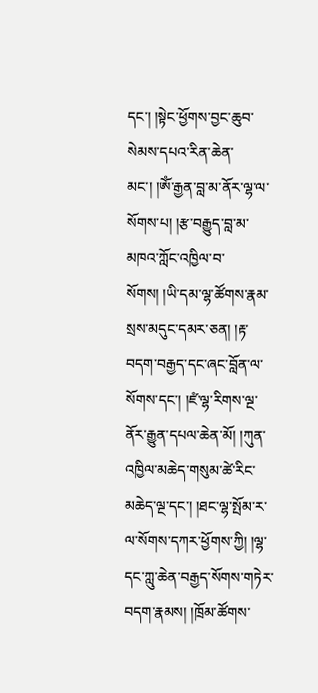དང་། །སྟེང་ཕྱོགས་བྱང་ཆུབ་སེམས་དཔའ་རིན་ཆེན་མང་། །ཨོཾ་རྒྱན་བླ་མ་ནོར་ལྷ་ལ་སོགས་པ། །རྩ་བརྒྱུད་བླ་མ་མཁའ་ཀློང་འཁྱིལ་བ་སོགས། །ཡི་དམ་ལྷ་ཚོགས་རྣམ་སྲས་མདུང་དམར་ཅན། །རྟ་བདག་བརྒྱད་དང་ཞང་བློན་ལ་སོགས་དང་། །ཛཾ་ལྷ་རིགས་ལྔ་ནོར་རྒྱུན་དཔལ་ཆེན་མོ། །ཀུན་འཁྱིལ་མཆེད་གསུམ་ཚེ་རིང་མཆེད་ལྔ་དང་། །ཐང་ལྷ་སྤོམ་ར་ལ་སོགས་དཀར་ཕྱོགས་ཀྱི། །ལྷ་དང་ཀླུ་ཆེན་བརྒྱད་སོགས་གཏེར་བདག་རྣམས། །ཁྲོམ་ཚོགས་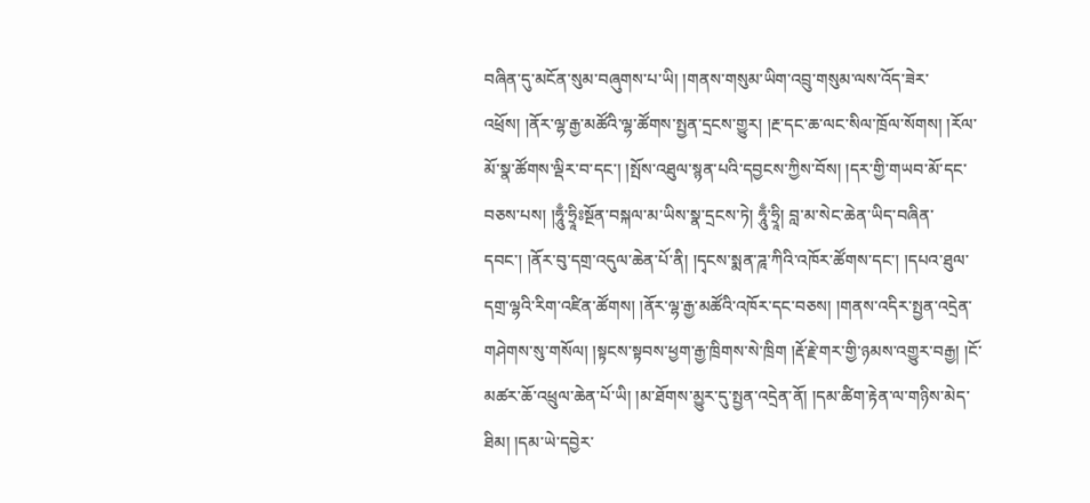བཞིན་དུ་མངོན་སུམ་བཞུགས་པ་ཡི། །གནས་གསུམ་ཡིག་འབྲུ་གསུམ་ལས་འོད་ཟེར་འཕྲོས། །ནོར་ལྷ་རྒྱ་མཚོའི་ལྷ་ཚོགས་སྤྱན་དྲངས་གྱུར། །རྔ་དང་ཆ་ལང་སིལ་ཁྲོལ་སོགས། །རོལ་མོ་སྣ་ཚོགས་ལྡིར་བ་དང་། །སྤོས་འཐུལ་སྙན་པའི་དབྱངས་ཀྱིས་བོས། །དར་གྱི་གཡབ་མོ་དང་བཅས་པས། །ཧཱུྃ་ཧྲཱིཿསྔོན་བསྐལ་མ་ཡིས་སྣ་དྲངས་ཏེ། ཧཱུྃ་ཧྲཱི། བླ་མ་སེང་ཆེན་ཡིད་བཞིན་དབང་། །ནོར་བུ་དགྲ་འདུལ་ཆེན་པོ་ནི། །དྭངས་སྨན་ཌཱ་ཀིའི་འཁོར་ཚོགས་དང་། །དཔའ་ཐུལ་དགྲ་ལྷའི་རིག་འཛིན་ཚོགས། །ནོར་ལྷ་རྒྱ་མཚོའི་འཁོར་དང་བཅས། །གནས་འདིར་སྤྱན་འདྲེན་གཤེགས་སུ་གསོལ། །སྟངས་སྟབས་ཕྱག་རྒྱ་ཁྲིགས་སེ་ཁྲིག །རྡོ་རྗེ་གར་གྱི་ཉམས་འགྱུར་བརྒྱ། །ངོ་མཚར་ཆོ་འཕྲུལ་ཆེན་པོ་ཡི། །མ་ཐོགས་མྱུར་དུ་སྤྱན་འདྲེན་ནོ། །དམ་ཚིག་རྟེན་ལ་གཉིས་མེད་ཐིམ། །དམ་ཡེ་དབྱེར་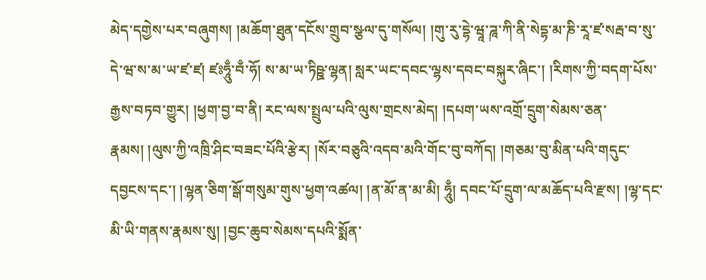མེད་དགྱེས་པར་བཞུགས། །མཆོག་ཐུན་དངོས་གྲུབ་སྩལ་དུ་གསོལ། །གུ་རུ་དྷེ་ཝཱ་ཌཱ་ཀི་ནི་སེདྷ་མ་ཎི་རཱ་ཛ་སརྦ་བ་སུ་དེ་ཝ་ས་མ་ཡ་ཛ་ཛ། ཛཿཧཱུྃ་བྃ་ཧོ། ས་མ་ཡ་ཏིཥྛ་ལྷན། སླར་ཡང་དབང་ལྷས་དབང་བསྐུར་ཞིང་། །རིགས་ཀྱི་བདག་པོས་རྒྱས་བཏབ་གྱུར། །ཕྱག་བྱ་བ་ནི། རང་ལས་སྤྲུལ་པའི་ལུས་གྲངས་མེད། །དཔག་ཡས་འགྲོ་དྲུག་སེམས་ཅན་རྣམས། །ལུས་ཀྱི་འཁྲི་ཤིང་བཟང་པོའི་རྩེར། །སོར་བཅུའི་འདབ་མའི་གོང་བུ་བཀོད། །གཅམ་བུ་མིན་པའི་གདུང་དབྱངས་དང་། །ལྷན་ཅིག་སྒོ་གསུམ་གུས་ཕྱག་འཚལ། །ན་མོ་ན་མ་མི། ཧཱུྃ། དབང་པོ་དྲུག་ལ་མཆོད་པའི་རྫས། །ལྷ་དང་མི་ཡི་གནས་རྣམས་སུ། །བྱང་ཆུབ་སེམས་དཔའི་སྨོན་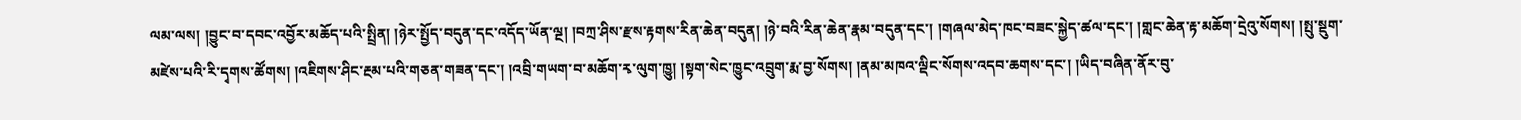ལམ་ལས། །བྱུང་བ་དབང་འབྱོར་མཆོད་པའི་སྤྲིན། །ཉེར་སྤྱོད་བདུན་དང་འདོད་ཡོན་ལྔ། །བཀྲ་ཤིས་རྫས་རྟགས་རིན་ཆེན་བདུན། །ཉེ་བའི་རིན་ཆེན་རྣམ་བདུན་དང་། །གཞལ་མེད་ཁང་བཟང་སྐྱེད་ཚལ་དང་། །གླང་ཆེན་རྟ་མཆོག་དྲེའུ་སོགས། །སྤུ་སྡུག་མཛེས་པའི་རི་དྭགས་ཚོགས། །འཇིགས་ཤིང་རྔམ་པའི་གཅན་གཟན་དང་། །འབྲི་གཡག་བ་མཆོག་རྭ་ལུག་ཁྱུ། །སྟག་སེང་ཁྱུང་འབྲུག་རྨ་བྱ་སོགས། །ནམ་མཁའ་ལྡིང་སོགས་འདབ་ཆགས་དང་། །ཡིད་བཞིན་ནོར་བུ་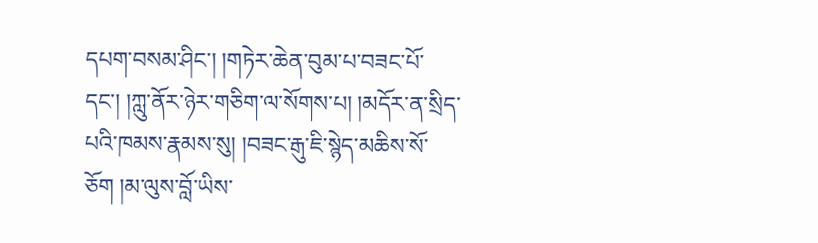དཔག་བསམ་ཤིང་། །གཏེར་ཆེན་བུམ་པ་བཟང་པོ་དང་། །ཀླུ་ནོར་ཉེར་གཅིག་ལ་སོགས་པ། །མདོར་ན་སྲིད་པའི་ཁམས་རྣམས་སུ། །བཟང་རྒུ་ཇི་སྙེད་མཆིས་སོ་ཅོག །མ་ལུས་བློ་ཡིས་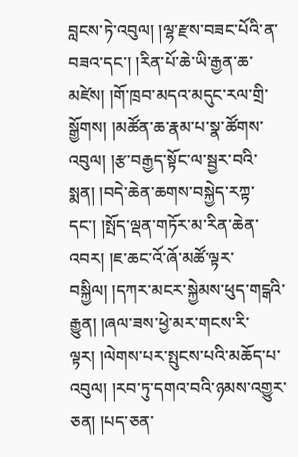བླངས་ཏེ་འབུལ། །ལྷ་རྫས་བཟང་པོའི་ན་བཟའ་དང་། །རིན་པོ་ཆེ་ཡི་རྒྱན་ཆ་མཛེས། །གོ་ཁྲབ་མདའ་མདུང་རལ་གྲི་སྒྱོགས། །མཚོན་ཆ་རྣམ་པ་སྣ་ཚོགས་འབུལ། །རྩ་བརྒྱད་སྟོང་ལ་སྦྱར་བའི་སྨན། །བདེ་ཆེན་ཆགས་བསྐྱེད་རཀྟ་དང་། །སྤོད་ལྡན་གཏོར་མ་རིན་ཆེན་འབར། །ཇ་ཆང་འོ་ཞོ་མཚོ་ལྟར་བསྐྱིལ། །དཀར་མངར་སྐྱེམས་ཕུད་གངྒའི་རྒྱུན། །ཞལ་ཟས་ཕྱེ་མར་གངས་རི་ལྟར། །ལེགས་པར་སྤུངས་པའི་མཆོད་པ་འབུལ། །རབ་ཏུ་དགའ་བའི་ཉམས་འགྱུར་ཅན། །པད་ཅན་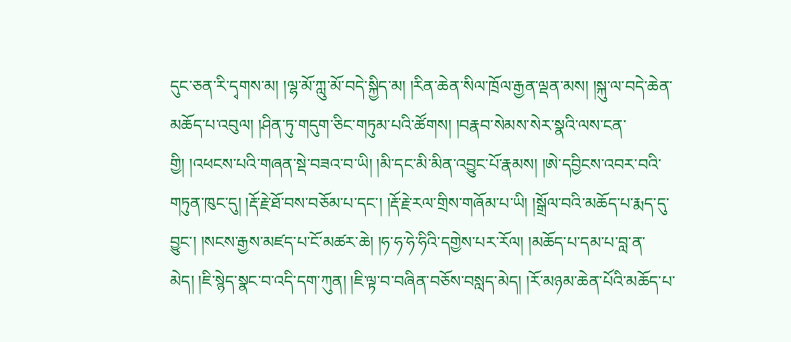དུང་ཅན་རི་དྭགས་མ། །ལྷ་མོ་ཀླུ་མོ་བདེ་སྐྱིད་མ། །རིན་ཆེན་སིལ་ཁྲོལ་རྒྱན་ལྡན་མས། །སྐུ་ལ་བདེ་ཆེན་མཆོད་པ་འབུལ། །ཤིན་ཏུ་གདུག་ཅིང་གཏུམ་པའི་ཚོགས། །བརྣབ་སེམས་སེར་སྣའི་ལས་ངན་གྱི། །འཕངས་པའི་གཞན་སྡེ་བཟའ་བ་ཡི། །མི་དང་མི་མིན་འབྱུང་པོ་རྣམས། །ཨེ་དབྱིངས་འབར་བའི་གཏུན་ཁུང་དུ། །རྡོ་རྗེ་ཐོ་བས་བཅོམ་པ་དང་། །རྡོ་རྗེ་རལ་གྲིས་གཞོམ་པ་ཡི། །སྒྲོལ་བའི་མཆོད་པ་རྨད་དུ་བྱུང་། །སངས་རྒྱས་མཛད་པ་ངོ་མཚར་ཆེ། །ཧ་ཧ་ཧེ་ཧིའི་དགྱེས་པར་རོལ། །མཆོད་པ་དམ་པ་བླ་ན་མེད། །ཇི་སྙེད་སྣང་བ་འདི་དག་ཀུན། །ཇི་ལྟ་བ་བཞིན་བཅོས་བསླད་མེད། །རོ་མཉམ་ཆེན་པོའི་མཆོད་པ་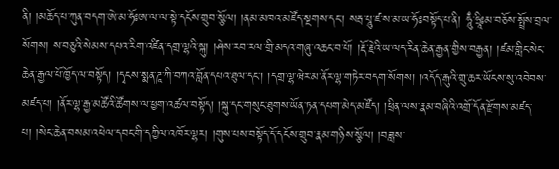ནི། །མཆོད་པ་ཀུན་བདག་ཨེ་མ་ཧོཿཨ་ལ་ལ་སྟེ་དངོས་གྲུབ་སྩོལ། །ནམ་མཁའ་མཛོད་སྔགས་དང་། སརྦ་པཱུ་ཛ་ས་མ་ཡ་ཧོཿབསྟོད་པ་ནི། ཧཱུྃ་ཧྲཱིཿམ་བཅོས་སྤྲོས་བྲལ་སོགས། ས་བཅུའི་སེམས་དཔའ་རིག་འཛིན་དགྲ་ལྷའི་སྐུ། །ཤེས་རབ་རལ་གྲི་མདའ་གཞུ་འཆང་བ་པོ། །རྡོ་རྗེའི་ཡ་ལད་རིན་ཆེན་རྒྱན་གྱིས་བརྒྱན། །ཛམ་གླིང་སེང་ཆེན་རྒྱལ་པོ་ཁྱོད་ལ་བསྟོད། །དྭངས་སྨན་ཌཱ་ཀི་བཀའ་བློན་དཔའ་ཐུལ་དང་། །དགྲ་ལྷ་ཝེར་མ་ནོར་ལྷ་གཏེར་བདག་སོགས། །འདོད་རྒུའི་གྲུ་ཆར་ཡོངས་སུ་འབེབས་མཛད་པ། །ནོར་ལྷ་རྒྱ་མཚོའི་ཚོགས་ལ་ཕྱག་འཚལ་བསྟོད། །སྐུ་དང་གསུང་ཐུགས་ཡོན་ཏན་དཔག་མེད་མཛོད། །ཕྲིན་ལས་རྣམ་བཞིའི་འགྲོ་དོན་རྫོགས་མཛད་པ། །སེང་ཆེན་བསམ་འཕེལ་དབང་གི་དཀྱིལ་འཁོར་ལྷར། །གུས་པས་བསྟོད་དོ་དངོས་གྲུབ་རྣམ་གཉིས་སྩོལ། །བཟླས་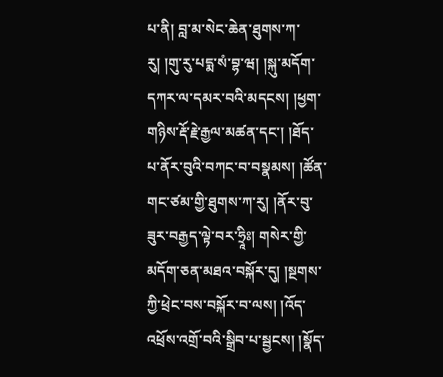པ་ནི། བླ་མ་སེང་ཆེན་ཐུགས་ཀ་རུ། །གུ་རུ་པདྨ་སཾ་བྷ་ཝ། །སྐུ་མདོག་དཀར་ལ་དམར་བའི་མདངས། །ཕྱག་གཉིས་རྡོ་རྗེ་རྒྱལ་མཚན་དང་། །ཐོད་པ་ནོར་བུའི་བཀང་བ་བསྣམས། །ཚོན་གང་ཙམ་གྱི་ཐུགས་ཀ་རུ། །ནོར་བུ་ཟུར་བརྒྱད་ལྟེ་བར་ཧྲཱིཿ། གསེར་གྱི་མདོག་ཅན་མཐའ་བསྐོར་དུ། །སྔགས་ཀྱི་ཕྲེང་བས་བསྐོར་བ་ལས། །འོད་འཕྲོས་འགྲོ་བའི་སྒྲིབ་པ་སྦྱངས། །སྣོད་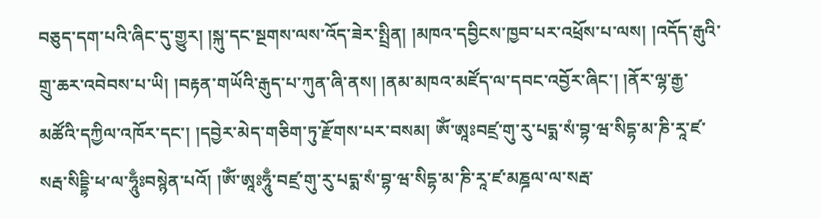བཅུད་དག་པའི་ཞིང་དུ་གྱུར། །སྐུ་དང་སྔགས་ལས་འོད་ཟེར་སྤྲིན། །མཁའ་དབྱིངས་ཁྱབ་པར་འཕྲོས་པ་ལས། །འདོད་རྒུའི་གྲུ་ཆར་འབེབས་པ་ཡི། །བརྟན་གཡོའི་རྒུད་པ་ཀུན་ཞི་ནས། །ནམ་མཁའ་མཛོད་ལ་དབང་འབྱོར་ཞིང་། །ནོར་ལྷ་རྒྱ་མཚོའི་དཀྱིལ་འཁོར་དང་། །དབྱེར་མེད་གཅིག་ཏུ་རྫོགས་པར་བསམ། ཨོཾ་ཨཱཿབཛྲ་གུ་རུ་པདྨ་སཾ་བྷ་ཝ་སིདྷ་མ་ཎི་རཱ་ཛ་སརྦ་སིདྡྷི་ཕ་ལ་ཧཱུྃཿབསྙེན་པའོ། །ཨོཾ་ཨཱཿཧཱུྃ་བཛྲ་གུ་རུ་པདྨ་སཾ་བྷ་ཝ་སིདྷ་མ་ཎི་རཱ་ཛ་མཎྜལ་ལ་སརྦ་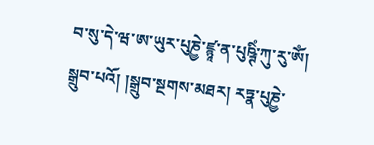བ་སུ་དེ་ཝ་ཨ་ཡུར་པུཎྱེ་ཛྙཱ་ན་པུཥྚིཾ་ཀུ་རུ་ཨོཾ། སྒྲུབ་པའོ། །སྒྲུབ་སྔགས་མཐར། རཏྣ་པུཎྱེ་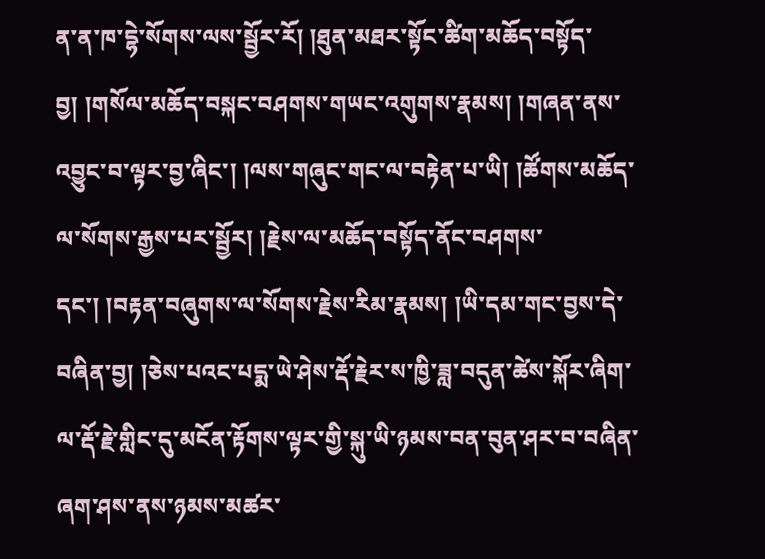ན་ན་ཁ་དྷེ་སོགས་ལས་སྦྱོར་རོ། །ཐུན་མཐར་སྟོང་ཚིག་མཆོད་བསྟོད་བྱ། །གསོལ་མཆོད་བསྐང་བཤགས་གཡང་འགུགས་རྣམས། །གཞན་ནས་འབྱུང་བ་ལྟར་བྱ་ཞིང་། །ལས་གཞུང་གང་ལ་བརྟེན་པ་ཡི། །ཚོགས་མཆོད་ལ་སོགས་རྒྱས་པར་སྦྱོར། །རྗེས་ལ་མཆོད་བསྟོད་ནོང་བཤགས་དང་། །བརྟན་བཞུགས་ལ་སོགས་རྗེས་རིམ་རྣམས། །ཡི་དམ་གང་བྱས་དེ་བཞིན་བྱ། །ཅེས་པའང་པདྨ་ཡེ་ཤེས་རྡོ་རྗེར་ས་ཁྱི་ཟླ་བདུན་ཚེས་སྐོར་ཞིག་ལ་རྡོ་རྗེ་གླིང་དུ་མངོན་རྟོགས་ལྟར་གྱི་སྐུ་ཡི་ཉམས་བན་བུན་ཤར་བ་བཞིན་ཞག་ཤས་ནས་ཉམས་མཚར་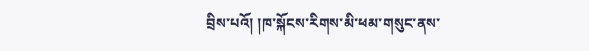བྲིས་པའོ། །ཁ་སྐོངས་རིགས་མི་ཕམ་གསུང་ནས་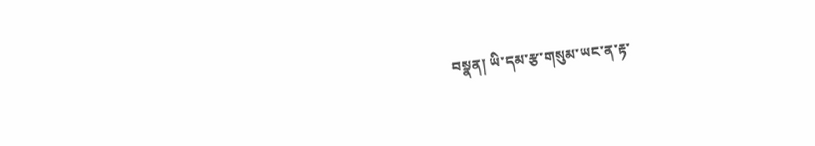བསྣན། ཡི་དམ་རྩ་གསུམ་ཡང་ན་རྟ་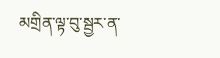མགྲིན་ལྟ་བུ་སྦྱར་ན་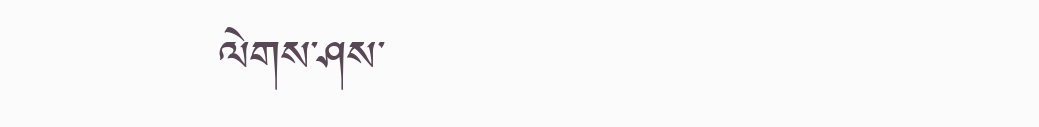ལེགས་ཤས་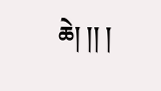ཆེ། །། །